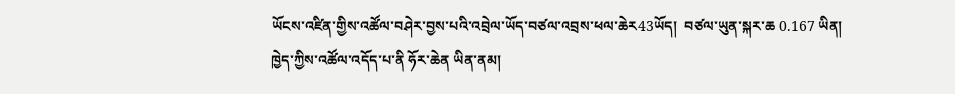ཡོངས་འཛིན་གྱིས་འཚོལ་བཤེར་བྱས་པའི་འབྲེལ་ཡོད་བཙལ་འབྲས་ཕལ་ཆེར43ཡོད།  བཙལ་ཡུན་སྐར་ཆ 0.167 ཡིན།
ཁྱེད་ཀྱིས་འཚོལ་འདོད་པ་ནི ཧོར་ཆེན ཡིན་ནམ།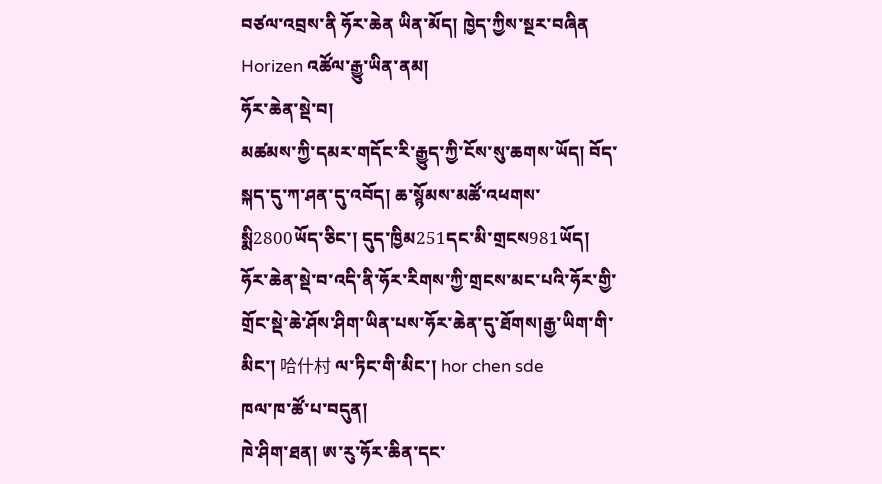བཙལ་འབྲས་ནི ཧོར་ཆེན ཡིན་མོད། ཁྱེད་ཀྱིས་སྔར་བཞིན Horizen འཚོལ་རྒྱུ་ཡིན་ནམ།
ཧོར་ཆེན་སྡེ་བ།
མཚམས་ཀྱི་དམར་གདོང་རི་རྒྱུད་ཀྱི་ངོས་སུ་ཆགས་ཡོད། བོད་སྐད་དུ་ཀ་ཤན་དུ་འབོད། ཆ་སྙོམས་མཚོ་འཕགས་སྨི2800ཡོད་ཅིང་། དུད་ཁྱིམ251དང་མི་གྲངས981ཡོད། ཧོར་ཆེན་སྡེ་བ་འདི་ནི་ཧོར་རིགས་ཀྱི་གྲངས་མང་པའི་ཧོར་གྱི་གྲོང་སྡེ་ཆེ་ཤོས་ཤིག་ཡིན་པས་ཧོར་ཆེན་དུ་ཐོགས།རྒྱ་ཡིག་གི་མིང་། 哈什村 ལ་ཏིང་གི་མིང་། hor chen sde
ཁལ་ཁ་ཚོ་པ་བདུན།
ཁེ་ཤིག་ཐན། ཨ་རུ་ཧོར་ཆིན་དང་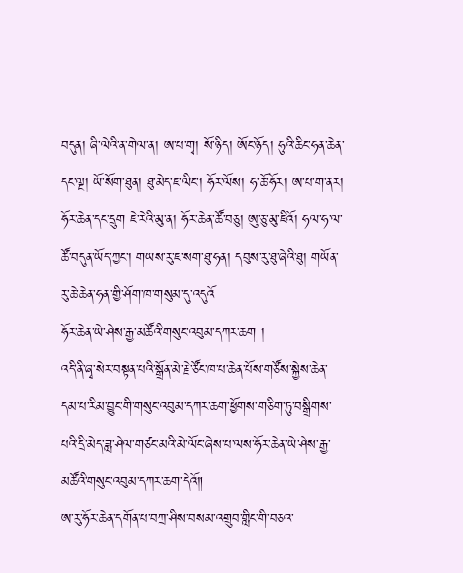བདུན། ཞི་ལེའི་ན་གེལ་ན། ཨ་པ་གྭ། སོ་ཉིད། ཨོང་ཉོད། ཧུའི་ཆིང་ཧན་ཆེན་དང་ལྔ། ཡོ་སོག་ཐུན། ཐུ་མེད་ཇ་ལིང་། ཧོར་ལོས། ཧ་ཆོ་ཧོར། ཨ་པ་ག་ནར། ཧོར་ཆེན་དང་དྲུག ཇེ་རེའི་མུ་ན། ཧོར་ཆེན་ཚོ་བཅུ། ཨུ་ཅུ་མུ་ཇིའོ། ཧལ་ཧ་ལ་ཚོ་བདུན་ཡོད་ཀྱང་། གཡས་རུ་ཇ་སག་ཐུ་ཧན། དབུས་རུ་ཐུ་ཞེའི་ཐུ། གཡོན་རུ་ཆེ་ཆེན་ཧན་གྱི་ཤོག་ཁ་གསུམ་དུ་འདུའོ
ཧོར་ཆེན་ཡེ་ཤེས་རྒྱ་མཚོའི་གསུང་འབུམ་དཀར་ཆག །
འདི་ནི་ཞྭ་སེར་བསྟན་པའི་སྒྲོན་མེ་རྗེ་ཙོང་ཁ་པ་ཆེན་པོས་གཙོས་སྐྱེས་ཆེན་དམ་པ་རིམ་བྱུང་གི་གསུང་འབུམ་དཀར་ཆག་ཕྱོགས་གཅིག་ཏུ་བསྒྲིགས་པའི་དྲི་མེད་ཟླ་ཤེལ་གཙང་མའི་མེ་ལོང་ཞེས་པ་ལས་ཧོར་ཆེན་ཡེ་ཤེས་རྒྱ་མཚོའི་གསུང་འབུམ་དཀར་ཆག་དེའོ༎
ཨ་རུ་ཧོར་ཆེན་དགོན་པ་བཀྲ་ཤིས་བསམ་འགྲུབ་གླིང་གི་བཅའ་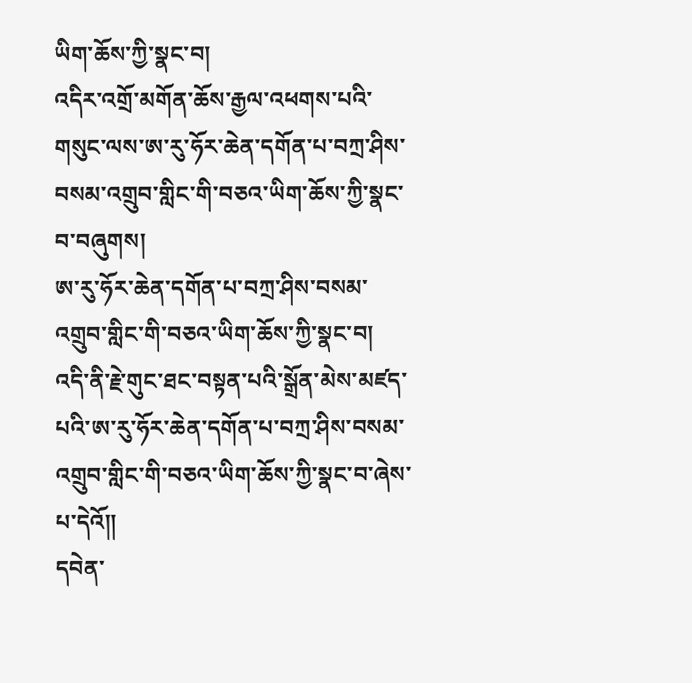ཡིག་ཆོས་ཀྱི་སྣང་བ།
འདིར་འགྲོ་མགོན་ཆོས་རྒྱལ་འཕགས་པའི་གསུང་ལས་ཨ་རུ་ཧོར་ཆེན་དགོན་པ་བཀྲ་ཤིས་བསམ་འགྲུབ་གླིང་གི་བཅའ་ཡིག་ཆོས་ཀྱི་སྣང་བ་བཞུགས།
ཨ་རུ་ཧོར་ཆེན་དགོན་པ་བཀྲ་ཤིས་བསམ་འགྲུབ་གླིང་གི་བཅའ་ཡིག་ཆོས་ཀྱི་སྣང་བ།
འདི་ནི་རྗེ་གུང་ཐང་བསྟན་པའི་སྒྲོན་མེས་མཛད་པའི་ཨ་རུ་ཧོར་ཆེན་དགོན་པ་བཀྲ་ཤིས་བསམ་འགྲུབ་གླིང་གི་བཅའ་ཡིག་ཆོས་ཀྱི་སྣང་བ་ཞེས་པ་དེའོ༎
དབེན་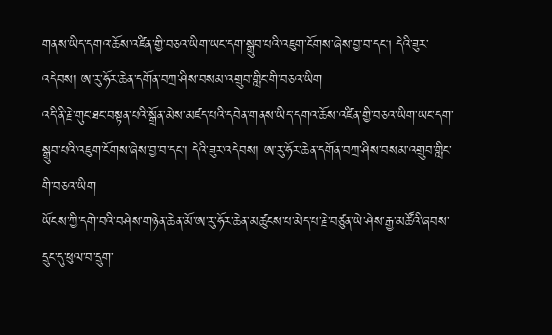གནས་ཡིད་དགའ་ཆོས་འཛིན་གྱི་བཅའ་ཡིག་ཡང་དག་སྒྲུབ་པའི་འཇུག་ངོགས་ཞེས་བྱ་བ་དང། དེའི་ཟུར་འདེབས། ཨ་རུ་ཧོར་ཆེན་དགོན་བཀྲ་ཤིས་བསམ་འགྲུབ་གླིང་གི་བཅའ་ཡིག
འདི་ནི་རྗེ་གུང་ཐང་བསྟན་པའི་སྒྲོན་མེས་མཛད་པའི་དབེན་གནས་ཡིད་དགའ་ཆོས་འཛིན་གྱི་བཅའ་ཡིག་ཡང་དག་སྒྲུབ་པའི་འཇུག་ངོགས་ཞེས་བྱ་བ་དང་། དེའི་ཟུར་འདེབས། ཨ་རུ་ཧོར་ཆེན་དགོན་བཀྲ་ཤིས་བསམ་འགྲུབ་གླིང་གི་བཅའ་ཡིག
ཡོངས་ཀྱི་དགེ་བའི་བཤེས་གཉེན་ཆེན་མོ་ཨ་རུ་ཧོར་ཆེན་མཚུངས་པ་མེད་པ་རྗེ་བཙུན་ཡེ་ཤེས་རྒྱ་མཚོའི་ཞབས་དྲུང་དུ་ཕུལ་བ་དྲུག་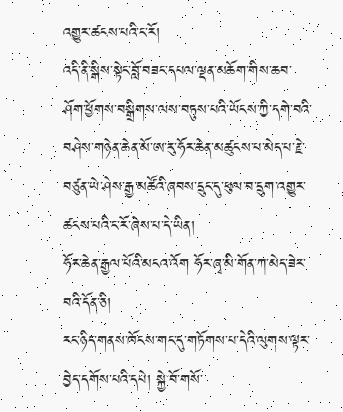འགྱུར་ཚངས་པའི་ང་རོ།
འདི་ནི་སྒིས་སྟེང་བློ་བཟང་དཔལ་ལྡན་མཆོག་གིས་ཆབ་ཤོག་ཕྱོགས་བསྒྲིགས་ལས་བཏུས་པའི་ཡོངས་ཀྱི་དགེ་བའི་བཤེས་གཉེན་ཆེན་མོ་ཨ་རུ་ཧོར་ཆེན་མཚུངས་པ་མེད་པ་རྗེ་བཙུན་ཡེ་ཤེས་རྒྱ་མཚོའི་ཞབས་དྲུང་དུ་ཕུལ་བ་དྲུག་འགྱུར་ཚངས་པའི་ང་རོ་ཞེས་པ་དེ་ཡིན།
ཧོར་ཆེན་རྒྱལ་པོའི་མངའ་འོག ཧོར་ཞྭ་མི་གོན་ཀ་མེད་ཟེར་བའི་དོན་ཅི།
རང་ཉིད་གནས་ཁོངས་གང་དུ་གཏོགས་པ་དེའི་ལུགས་ལྟར་བྱེད་དགོས་པའི་དཔེ། སྐྱེ་བོ་གསོ་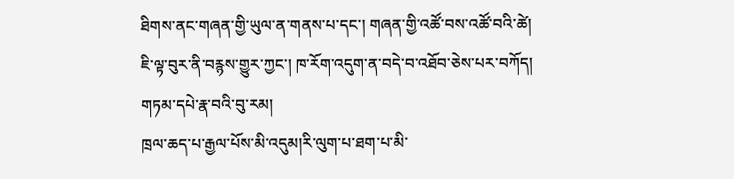ཐིགས་ནང་གཞན་གྱི་ཡུལ་ན་གནས་པ་དང་། གཞན་གྱི་འཚོ་བས་འཚོ་བའི་ཚེ། ཇི་ལྟ་བུར་ནི་བརྙས་གྱུར་ཀྱང་། ཁ་རོག་འདུག་ན་བདེ་བ་འཐོབ་ཅེས་པར་བཀོད།
གཏམ་དཔེ་རྣ་བའི་བུ་རམ།
ཁྲལ་ཆད་པ་རྒྱལ་པོས་མི་འདུམ།རི་ལུག་པ་ཐག་པ་མི་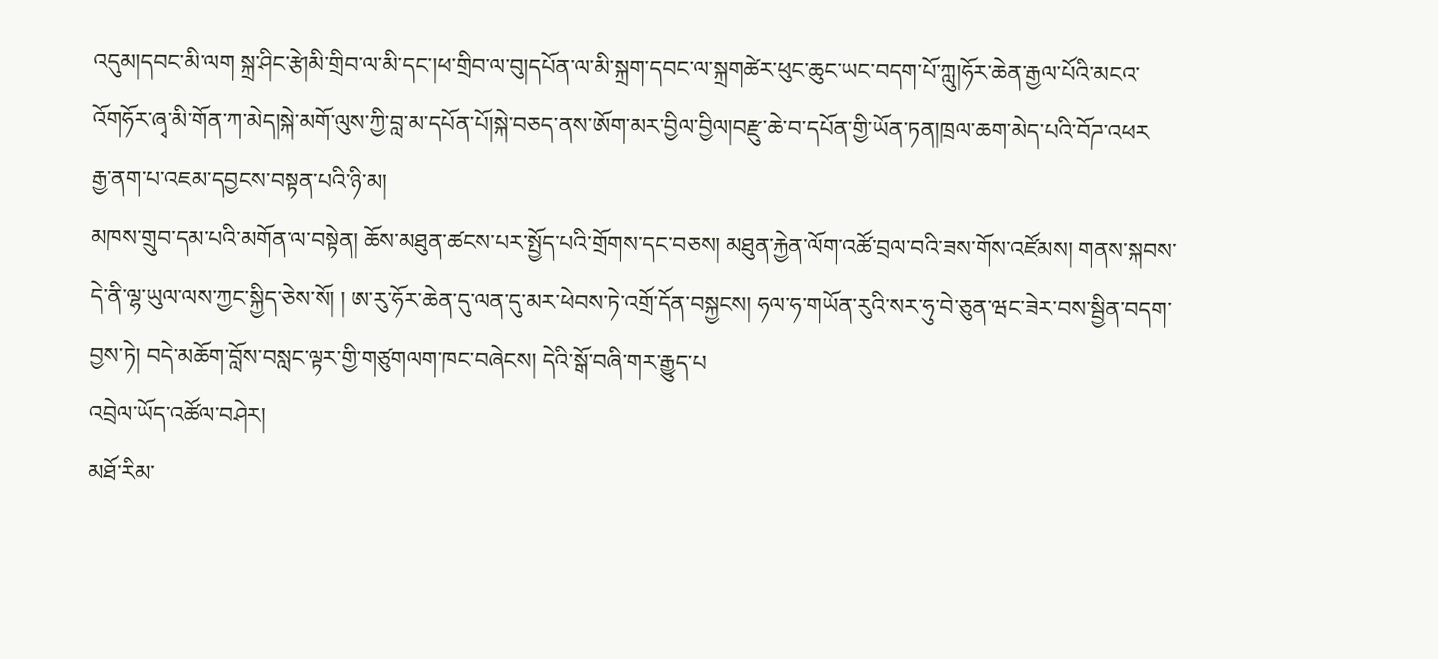འདུམ།དབང་མི་ལག སྐྲ་ཤིང་རྩེ།མི་གྲིབ་ལ་མི་དང་།ཕ་གྲིབ་ལ་བུ།དཔོན་ལ་མི་སྐྲག་དབང་ལ་སྐྲགཚེར་ཕུང་ཆུང་ཡང་བདག་པོ་ཀླུ།ཧོར་ཆེན་རྒྱལ་པོའི་མངའ་འོགཧོར་ཞྭ་མི་གོན་ཀ་མེད།སྐེ་མགོ་ལུས་ཀྱི་བླ་མ་དཔོན་པོ།སྐེ་བཅད་ནས་ཨོག་མར་བྱིལ་བྱིལ།བརྫུ་ཆེ་བ་དཔོན་གྱི་ཡོན་ཏན།ཁྲལ་ཆག་མེད་པའི་བོཌ་འཕར
རྒྱ་ནག་པ་འཇམ་དབྱངས་བསྟན་པའི་ཉི་མ།
མཁས་གྲུབ་དམ་པའི་མགོན་ལ་བསྟེན། ཆོས་མཐུན་ཚངས་པར་སྤྱོད་པའི་གྲོགས་དང་བཅས། མཐུན་རྐྱེན་ལོག་འཚོ་བྲལ་བའི་ཟས་གོས་འཛོམས། གནས་སྐབས་དེ་ནི་ལྷ་ཡུལ་ལས་ཀྱང་སྐྱིད་ཅེས་སོ། ། ཨ་རུ་ཧོར་ཆེན་དུ་ལན་དུ་མར་ཕེབས་ཏེ་འགྲོ་དོན་བསྐྱངས། ཧལ་ཧ་གཡོན་རུའི་སར་ཧུ་བེ་ཅུན་ཝང་ཟེར་བས་སྦྱིན་བདག་བྱས་ཏེ། བདེ་མཆོག་བློས་བསླང་ལྟར་གྱི་གཙུགལག་ཁང་བཞེངས། དེའི་སྒོ་བཞི་གར་རྒྱུད་པ
འབྲེལ་ཡོད་འཚོལ་བཤེར།
མཐོ་རིམ་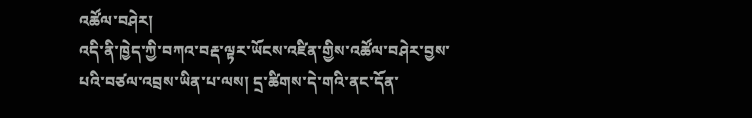འཚོལ་བཤེར།
འདི་ནི་ཁྱེད་ཀྱི་བཀའ་བརྡ་ལྟར་ཡོངས་འཛིན་གྱིས་འཚོལ་བཤེར་བྱས་པའི་བཙལ་འབྲས་ཡིན་པ་ལས། དྲ་ཚིགས་དེ་གའི་ནང་དོན་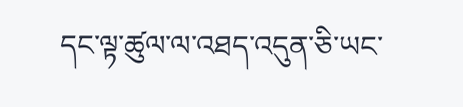དང་ལྟ་ཚུལ་ལ་འཐད་འདུན་ཅི་ཡང་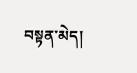བསྟན་མེད།